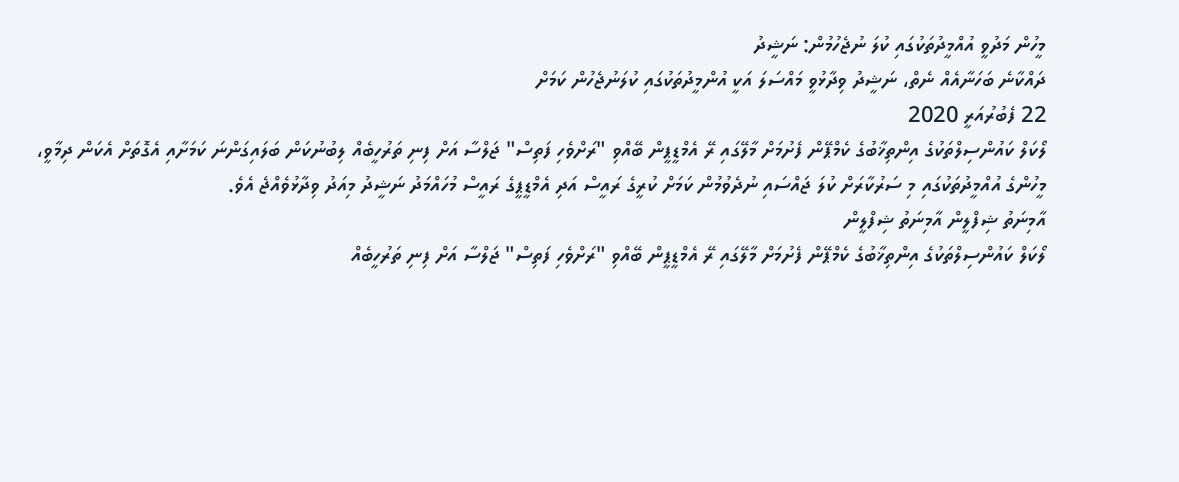މީހުން މަދުވީ އުއްމީދުތަކުގައި ކުލަ ނުޖެހުމުން: ނަޝީދު
ދައްކާނެ ބަހަނާއެއް ނެތް، ނަޝީދު ވިދާޅުވީ މައްސަލަ އަކީ އުންމީދުތަކުގައި ކުލަނުޖެހުން ކަމަށް
22 ފެބުރުއަރީ 2020
ލޯކަލް ކައުންސިލްތަކުގެ އިންތިޚާބުގެ ކެމްޕޭން ފެށުމަށް މާލޭގައި ރޭ އެމްޑީޕީން ބޭއްވި "ރަށްވެހި ފަތިސް" ޖަލްސާ އަށް ފިނި ތަރުހީބެއް ލިބުނުކަން ބަލައިގަންނަ ކަމަށާއި އެގޮތަށް އެކަން ދިމާވީ، މީހުންގެ އުއްމީދުތަކުގައި މި ސަރުކާރަށް ކުލަ ޖައްސައި ނުދެވުމުން ކަމަށް ކުރީގެ ރައީސް އަދި އެމްޑީޕީގެ ރައީސް މުހައްމަދު ނަޝީދު މިއަދު ވިދާޅުވެއްޖެ އެވެ.
އާމިނަތު ޝިފްލީން އާމިނަތު ޝިފްލީން
ލޯކަލް ކައުންސިލްތަކުގެ އިންތިޚާބުގެ ކެމްޕޭން ފެށުމަށް މާލޭގައި ރޭ އެމްޑީޕީން ބޭއްވި "ރަށްވެހި ފަތިސް" ޖަލްސާ އަށް ފިނި ތަރުހީބެއް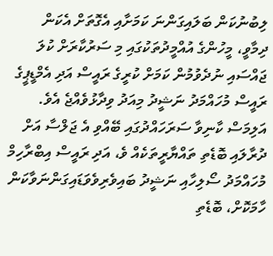ލިބުނުކަން ބަލައިގަންނަ ކަމަށާއި އެގޮތަށް އެކަން ދިމާވީ، މީހުންގެ އުއްމީދުތަކުގައި މި ސަރުކާރަށް ކުލަ ޖައްސައި ނުދެވުމުން ކަމަށް ކުރީގެ ރައީސް އަދި އެމްޑީޕީގެ ރައީސް މުހައްމަދު ނަޝީދު މިއަދު ވިދާޅުވެއްޖެ އެވެ.
އަލިމަސް ކާނިވާ ސަރަހައްދުގައި ބޭއްވި އެ ޖަލްސާ އަށް ދުރާލައި ބޮޑެތި ތައްޔާރީތަކެއް ވެ، އަދި ރައީސް އިބްރާހިމް މުހައްމަދު ސޯލިހާއި ނަޝީދު ބައިވެރިވެވަޑައިގަންނަވާކަން ހާމަކޮށް، ބޮޑެތި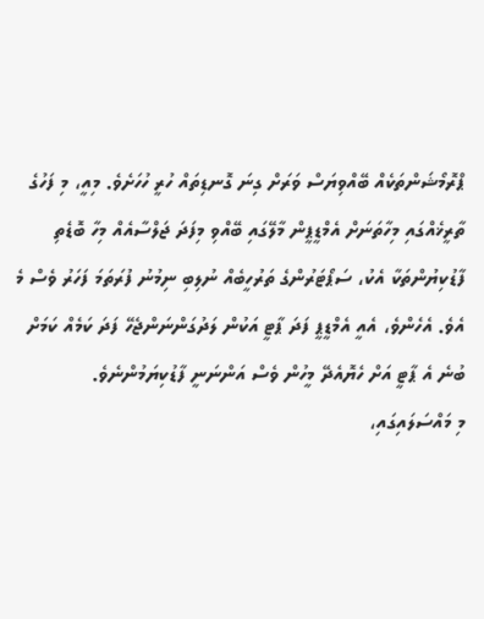ޕްރޮމޯޝަންތަކެއް ބޭއްވިޔަސް ވަރަށް ގިނަ ގޮނޑިތައް ހުރީ ހުހަށެވެ. މިއީ، މި ފަހުގެ ތާރީޚެއްގައި މިހާތަނަށް އެމްޑީޕީން މާލޭގައި ބޭއްވި މިފަދަ ޖަލްސާއެއް މިހާ ބޮޑެތި ފާޑުކިޔުންތަކާ އެކު، ސަޕޯޓަރުންގެ ތަރުހީބެއް ނުލިބި ނިމުނު ފުރަތަމަ ފަހަރު ވެސް މެ އެވެ. އެހެންވެ، އެއީ އެމްޑީޕީ ފަދަ ޕާޓީ އަކުން ލަދުގަންނަންޖެހޭ ފަދަ ކަމެއް ކަމަށް ބުނެ އެ ޕާޓީ އަށް ހެޔޮއެދޭ މީހުން ވެސް އަންނަނީ ފާޑުކިޔަމުންނެވެ.
މި މައްސަލައިގައި،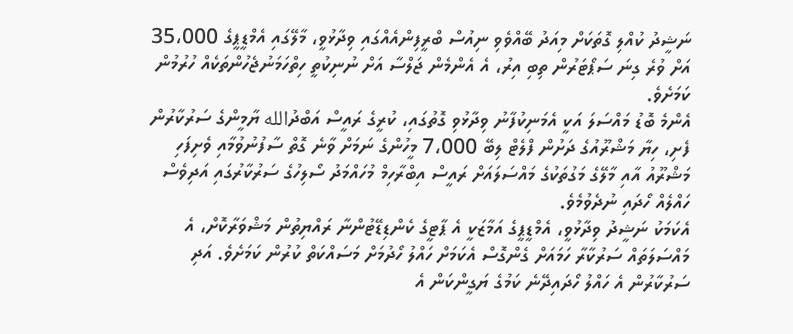ނަޝީދު ކުއްލި ގޮތަކަށް މިއަދު ބޭއްވެވި ނިއުސް ބްރީފިންއެއްގައި ވިދާޅުވީ، މާލޭގައި އެމްޑީޕީގެ 35،000 އަށް ވުރެ ގިނަ ސަޕޯޓަރުން ތިބި އިރު، އެ އެންމެން ޖަލްސާ އަށް ނުނިކުތީ ހިތްހަމަނުޖެހުންތަކެއް ހުރުމުން ކަމަށެވެ.
އެންމެ ބޮޑު މައްސަލަ އަކީ އެމަނިކުފާނު ވިދާޅުވި ގޮތުގައި، ކުރީގެ ރައީސް އަބްދުالله ޔާމީންގެ ސަރުކާރުން ފެށި، ހިޔާ މަޝްރޫއުގެ ދަށުން ފްލެޓް ލިބޭ 7،000 މީހުންގެ ނަމަށް ވާނެ ގޮތް ސާފުނުވުމާއި ވެށިފަހި މަޝްރޫއު އާއި މާލޭގެ މަގުތަކުގެ މައްސަލައަށް ރައީސް އިބްރާހިމް މުހައްމަދު ސޯލިހުގެ ސަރުކާރުގައި އަދިވެސް ހައްލެއް ހޯދައި ނުދެވުމެވެ.
އެކަމަކު ނަޝީދު ވިދާޅުވީ، އެމްޑީޕީގެ އަމާޒަކީ އެ ޕާޓީގެ ކެންޑިޑޭޓުންނާ ރައްޔިތުން މަޝްވަރާކޮށް، އެ މައްސަލަތައް ސަރުކާރާ ހަމައަށް ގެންގޮސް އެކަމަށް ހައްލު ހޯދުމަށް މަސައްކަތް ކުރުން ކަމަށެވެ. އަދި ސަރުކާރުން އެ ހައްލު ހޯދައިދޭނެ ކަމުގެ ޔަގީންކަން އެ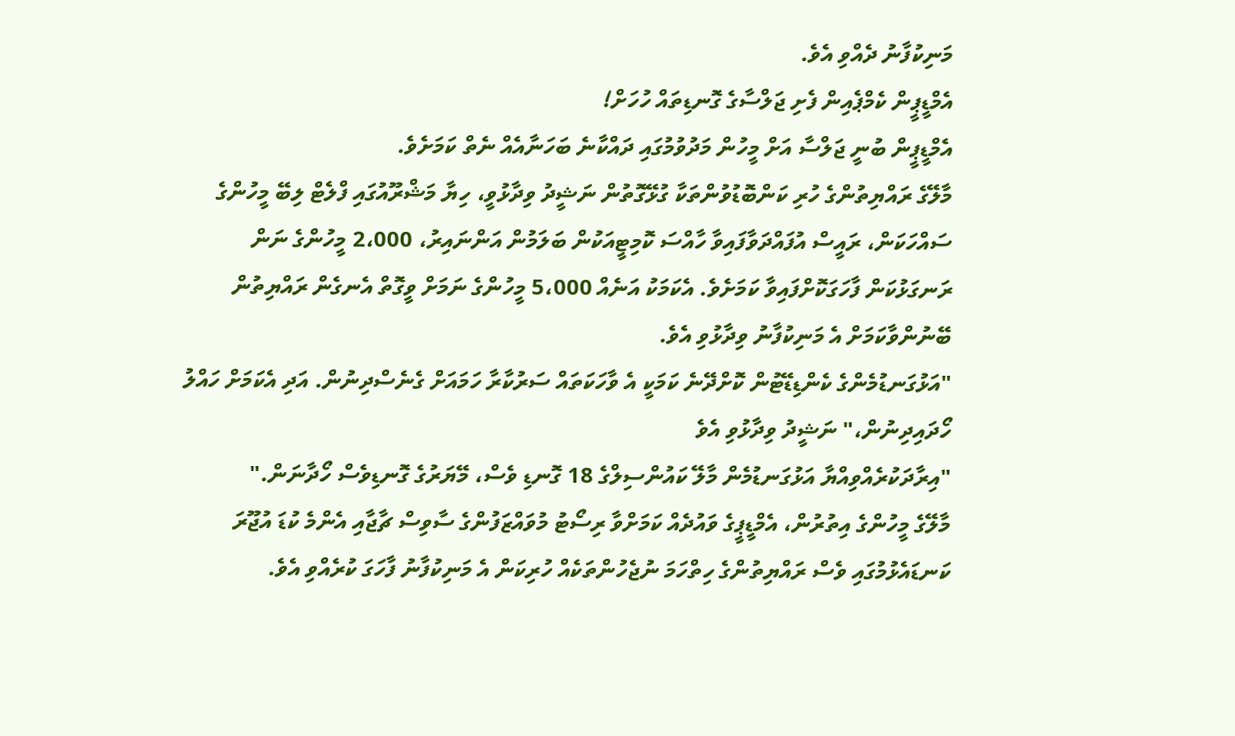މަނިކުފާނު ދެއްވި އެވެ.
އެމްޑީޕީން ކެމްޕެއިން ފެށި ޖަލްސާގެ ގޮނޑިތައް ހުހަށް!
އެމްޑީޕީން ބުނީ ޖަލްސާ އަށް މީހުން މަދުވުމުގައި ދައްކާނެ ބަހަނާއެއް ނެތް ކަމަށެވެ.
މާލޭގެ ރައްޔިތުންގެ ހުރި ކަންބޮޑުވުންތަކާ ގުޅޭގޮތުން ނަޝީދު ވިދާޅުވީ، ހިޔާ މަޝްރޫއުގައި ފްލެޓް ލިބޭ މީހުންގެ ސައްހަކަން، ރައީސް އުފައްދަވާފައިވާ ހާއްސަ ކޮމިޓީއަކުން ބަލަމުން އަންނައިރު، 2،000 މީހުންގެ ނަން ރަނގަޅުކަން ފާހަގަކޮށްފައިވާ ކަމަށެވެ. އެކަމަކު އަނެއް 5،000 މީހުންގެ ނަމަށް ވީގޮތް އެނގެން ރައްޔިތުން ބޭނުންވާކަމަށް އެ މަނިކުފާނު ވިދާޅުވި އެވެ.
"އަޅުގަނޑުމެންގެ ކެންޑިޑޭޓުން ކޮށްދޭނެ ކަމަކީ އެ ވާހަކަތައް ސަރުކާރާ ހަމައަށް ގެނެސްދިނުން. އަދި އެކަމަށް ހައްލު ހޯދައިދިނުން،" ނަޝީދު ވިދާޅުވި އެވެ
"އިރާދަކުރެއްވިއްޔާ އަޅުގަނޑުމެން މާލޭ ކައުންސިލްގެ 18 ގޮނޑި ވެސް، މޭޔަރުގެ ގޮނޑިވެސް ހޯދާނަން."
މާލޭގެ މީހުންގެ އިތުރުން، އެމްޑީޕީގެ ވައުދެއް ކަމަށްވާ ރިސޯޓު މުވައްޒަފުންގެ ސާވިސް ޗާޖާއި އެންމެ ކުޑަ އުޖޫރަ ކަނޑައެޅުމުގައި ވެސް ރައްޔިތުންގެ ހިތްހަމަ ނުޖެހުންތަކެއް ހުރިކަން އެ މަނިކުފާނު ފާހަގަ ކުރެއްވި އެވެ.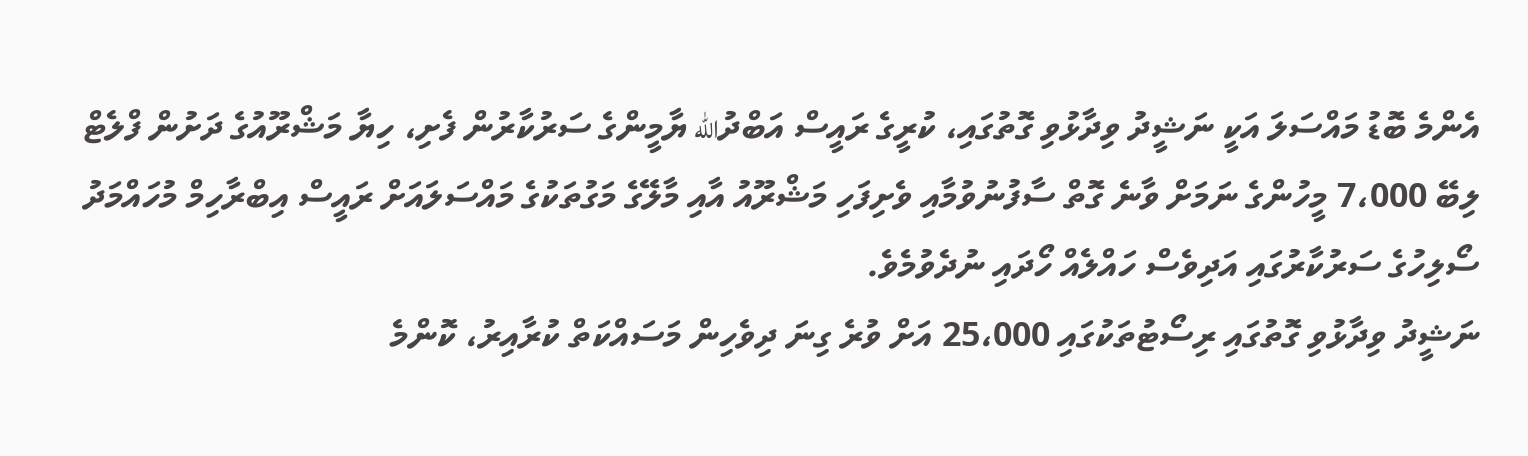އެންމެ ބޮޑު މައްސަލަ އަކީ ނަޝީދު ވިދާޅުވި ގޮތުގައި، ކުރީގެ ރައީސް އަބްދުالله ޔާމީންގެ ސަރުކާރުން ފެށި، ހިޔާ މަޝްރޫއުގެ ދަށުން ފްލެޓް ލިބޭ 7،000 މީހުންގެ ނަމަށް ވާނެ ގޮތް ސާފުނުވުމާއި ވެށިފަހި މަޝްރޫއު އާއި މާލޭގެ މަގުތަކުގެ މައްސަލައަށް ރައީސް އިބްރާހިމް މުހައްމަދު ސޯލިހުގެ ސަރުކާރުގައި އަދިވެސް ހައްލެއް ހޯދައި ނުދެވުމެވެ.
ނަޝީދު ވިދާޅުވި ގޮތުގައި ރިސޯޓުތަކުގައި 25،000 އަށް ވުރެ ގިނަ ދިވެހިން މަސައްކަތް ކުރާއިރު، ކޮންމެ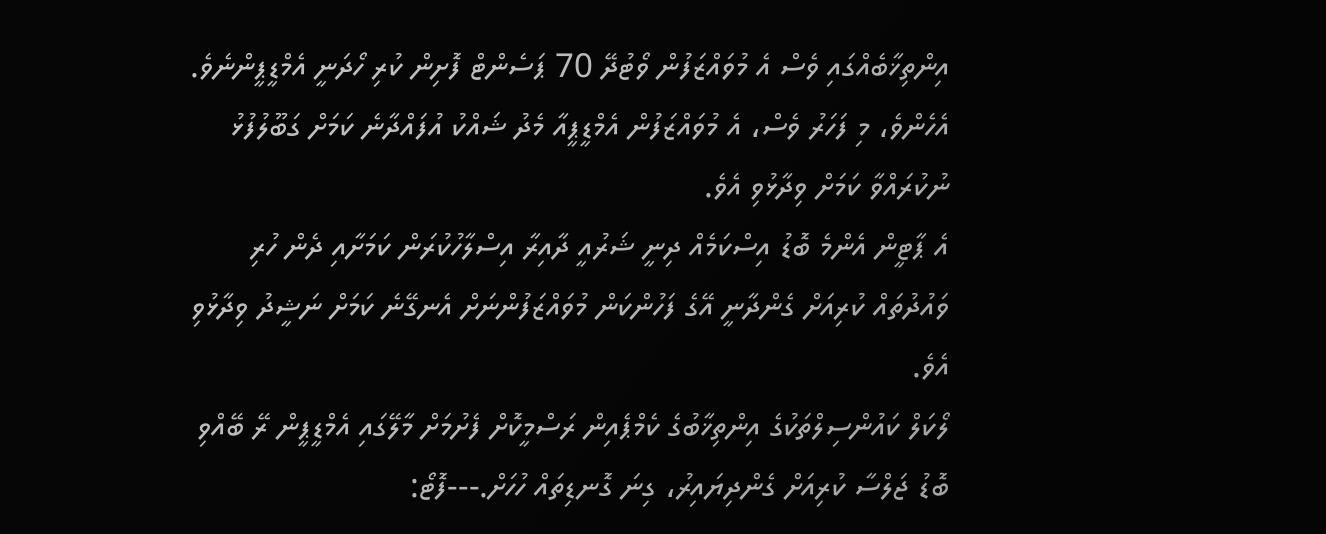އިންތިޚާބެއްގައި ވެސް އެ މުވައްޒަފުން ވޯޓުދޭ 70 ޕަސެންޓް ފޮށިން ކުރި ހޯދަނީ އެމްޑީޕީންނެވެ. އެހެންވެ، މި ފަހަރު ވެސް، އެ މުވައްޒަފުން އެމްޑީޕީއާ މެދު ޝައްކު އުފައްދާނެ ކަމަށް ގަބޫލުފުޅު ނުކުރައްވާ ކަމަށް ވިދާޅުވި އެވެ.
އެ ޕާޓީން އެންމެ ބޮޑު އިސްކަމެއް ދިނީ ޝަރުއީ ދާއިރާ އިސްލާހުކުރަން ކަމަށާއި ދެން ހުރި ވައުދުތައް ކުރިއަށް ގެންދާނީ އޭގެ ފަހުންކަން މުވައްޒަފުންނަށް އެނގޭނެ ކަމަށް ނަޝީދު ވިދާޅުވި އެވެ.
ލޯކަލް ކައުންސިލްތަކުގެ އިންތިޚާބުގެ ކެމްޕެއިން ރަސްމީކޮށް ފެށުމަށް މާލޭގައި އެމްޑީޕީން ރޭ ބޭއްވި ބޮޑު ޖަލްސާ ކުރިއަށް ގެންދިޔައިރު، ގިނަ ގޮނޑިތައް ހުހަށް.---ފޮޓޯ: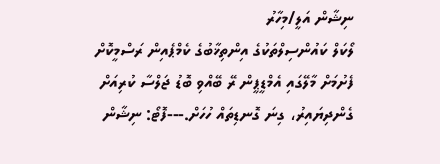ނިޝާން އަލީ/މިހާރު
ލޯކަލް ކައުންސިލްތަކުގެ އިންތިޚާބުގެ ކެމްޕެއިން ރަސްމީކޮށް ފެށުމަށް މާލޭގައި އެމްޑީޕީން ރޭ ބޭއްވި ބޮޑު ޖަލްސާ ކުރިއަށް ގެންދިޔައިރު، ގިނަ ގޮނޑިތައް ހުހަށް.---ފޮޓޯ: ނިޝާން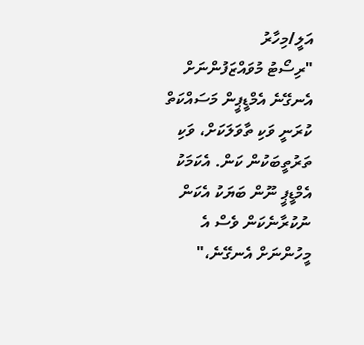އަލީ/މިހާރު
"ރިސޯޓު މުވައްޒަފުންނަށް އެނގޭނެ އެމްޑީޕީން މަސައްކަތް ކުރަނީ ވަކި ތާވަލަކަށް، ވަކި ތަރުތީބަކުން ކަން. އެކަމަކު އެމްޑީޕީ ނޫން ބަޔަކު އެކަން ނުކުރާނެކަން ވެސް އެ މީހުންނަށް އެނގޭނެ،"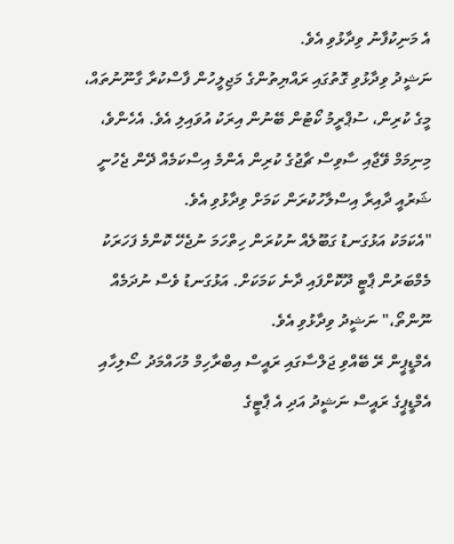އެ މަނިކުފާނު ވިދާޅުވި އެވެ.
ނަޝީދު ވިދާޅުވި ގޮތުގައި ރައްޔިތުންގެ މަޖިލީހުން ފާސްކުރާ ގާނޫނުތައް، މީގެ ކުރިން، ސުޕްރީމު ކޯޓުން ބޭނުން އިރަކު އުވައިލި އެވެ. އެހެންވެ، މިނިމަމް ވޭޖާއި ސާވިސް ޗާޖުގެ ކުރިން އެންމެ އިސްކަމެއް ދޭން ޖެހުނީ ޝަރުއީ ދާއިރާ އިސްލާހުކުރަން ކަމަށް ވިދާޅުވި އެވެ.
"އެކަމަކު އަޅުގަނޑު ގަބޫލެއް ނުކުރަން ހިތްހަމަ ނުޖެހޭ ކޮންމެ ފަހަރަކު މެމްބަރުން ޕާޓީ ދޫކޮށްފައި ދާނެ ކަމަކަށް. އަޅުގަނޑު ވެސް ނުދަމެއް ނޫންތޯ،" ނަޝީދު ވިދާޅުވި އެވެ.
އެމްޑީޕީން ރޭ ބޭއްވި ޖަލްސާގައި ރައީސް އިބްރާހިމް މުހައްމަދު ސޯލިހާއި އެމްޑީޕީގެ ރައީސް ނަޝީދު އަދި އެ ޕާޓީގެ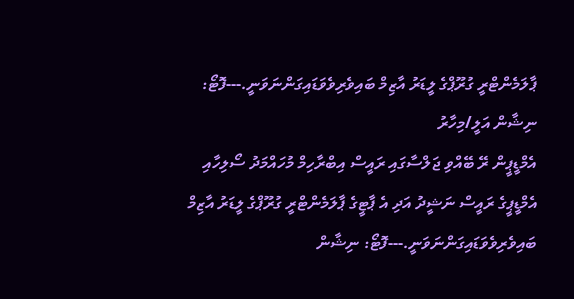ޕާލަމެންޓްރީ ގުރޫޕްގެ ލީޑަރު އާޒިމް ބައިވެރިވެވަޑައިގަންނަވަނީ.---ފޮޓޯ: ނިޝާން އަލީ/މިހާރު
އެމްޑީޕީން ރޭ ބޭއްވި ޖަލްސާގައި ރައީސް އިބްރާހިމް މުހައްމަދު ސޯލިހާއި އެމްޑީޕީގެ ރައީސް ނަޝީދު އަދި އެ ޕާޓީގެ ޕާލަމެންޓްރީ ގުރޫޕްގެ ލީޑަރު އާޒިމް ބައިވެރިވެވަޑައިގަންނަވަނީ.---ފޮޓޯ: ނިޝާން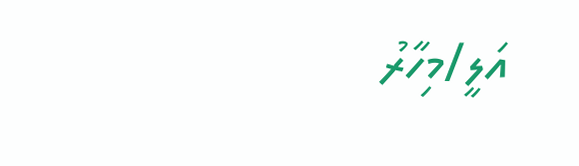އަލީ/މިހާރު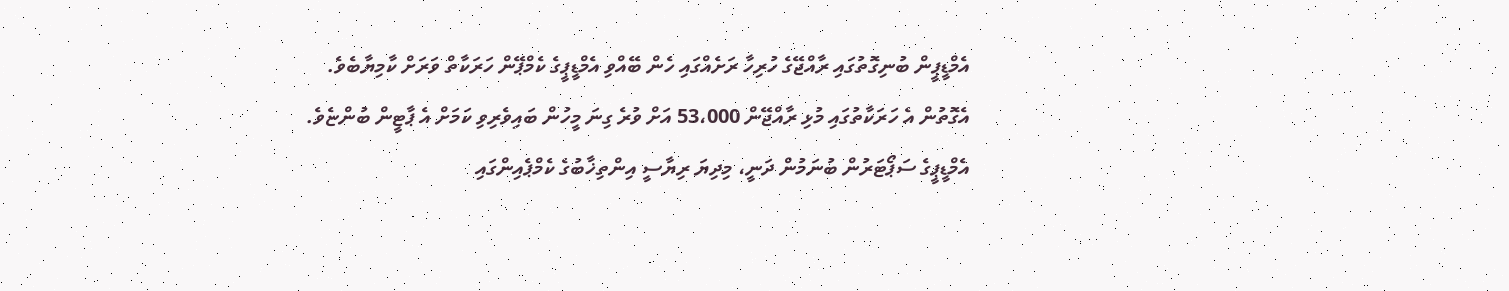އެމްޑީޕީން ބުނިގޮތުގައި ރާއްޖޭގެ ހުރިހާ ރަށެއްގައި ހެން ބޭއްވި އެމްޑީޕީގެ ކެމްޕޭން ހަރަކާތް ވަރަށް ކާމިޔާބެވެ. އެގޮތުން އެ ހަރަކާތުގައި މުޅި ރާއްޖޭން 53،000 އަށް ވުރެ ގިނަ މީހުން ބައިވެރިވި ކަމަށް އެ ޕާޓީން ބުންޏެވެ.
އެމްޑީޕީގެ ސަޕޯޓަރުން ބުނަމުން ދަނީ، މިދިޔަ ރިޔާސީ އިންތިޚާބުގެ ކެމްޕެއިންގައި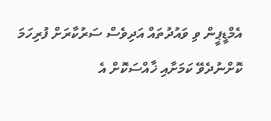އެމްޑީޕީން ވި ވައުދުތައް އަދިވެސް ސަރުކާރަށް ފުރިހަމަ ކޮށްނުދެވޭ ކަމަށާއި ޚާއްސަކޮށް އެ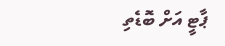ޕާޓީ އަށް ބޮޑެތި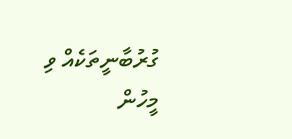ގުރުބާނީތަކެއް ވި މީހުން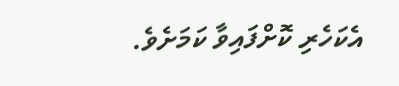އެކަހެރި ކޮށްފައިވާ ކަމަށެވެ.